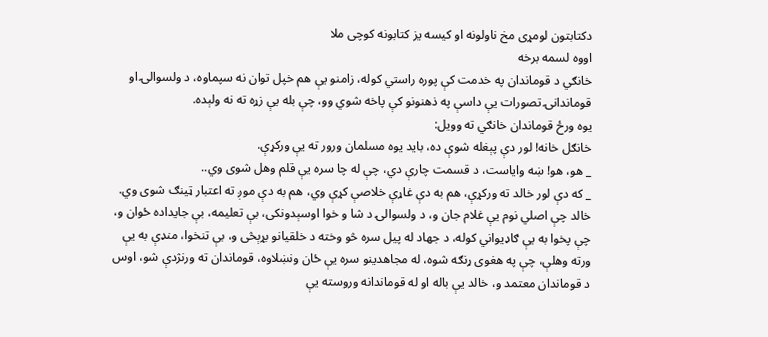دکتابتون لومړی مخ ناولونه او کیسه یز کتابونه كوچى ملا
اووه لسمه برخه
خانګي د قوماندان په خدمت كې پوره راستي كوله، زامنو يې هم خپل توان نه سپماوه، د ولسوالۍ او قوماندانۍ تصورات يې داسې په ذهنونو كې پاخه شوي وو، چې بله يې زړه ته نه ولېده.
يوه ورځ قوماندان خانګي ته وويل:
خانګل خانه! لور دې پېغله شوې ده، بايد يوه مسلمان ورور ته يې وركړې.
_ هو، هو! ښه واياست، د قسمت چارې دي، چې له چا سره يې قلم وهل شوى وي..
_ كه دې لور خالد ته وركړې، هم به دې غاړې خلاصې كړې وي، هم به دې موږ ته اعتبار ټينګ شوى وي.
خالد چې اصلي نوم يې غلام جان و، د ولسوالۍ د شا و خوا اوسېدونكى، بې تعليمه، بې جايداده ځوان و، چې پخوا به يې ګاډيواني كوله، د جهاد له پيل سره څو وخته د خلقيانو بړېڅى و، بې تنخوا، منډې به يې ورته وهلې، چې په هغوى ړنګه شوه، له مجاهدينو سره يې ځان ونښلاوه، قوماندان ته ورنژدې شو، اوس د قوماندان معتمد و، خالد يې باله او له قوماندانه وروسته يې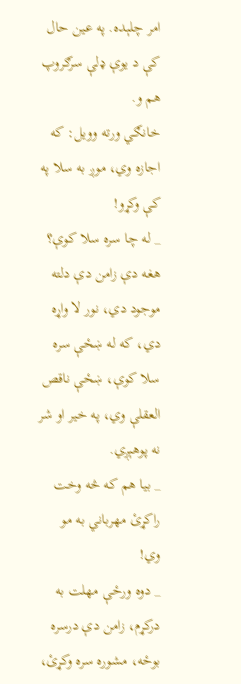امر چلېده. په عين حال كې د يوې ډلې سرګروپ هم و.
خانګي ورته وويل: كه اجازه وي، موږ به سلا په كې وكړو!
_ له چا سره سلا كوې؟ هغه دې زامن دې دلته موجود دي، نور لا واړه دي، كه له ښځې سره سلا كوې، ښځې ناقص العقلې وي، په خير او شر نه پوهېږي.
_ بيا هم كه څه وخت راكړئ مهرباني به مو وي!
_ دوه ورځې مهلت به دركړم، زامن دې درسره بوځه، مشوره سره وكړئ،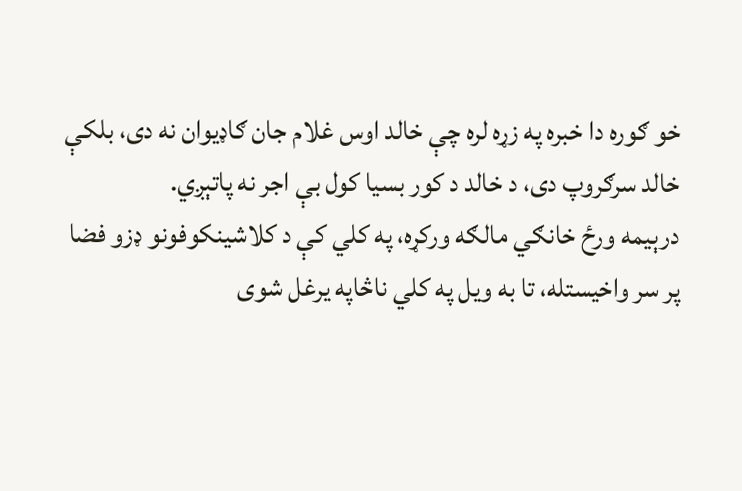خو ګوره دا خبره په زړه لره چې خالد اوس غلام جان ګاډيوان نه دى، بلكې خالد سرګروپ دى، د خالد د كور بسيا كول بې اجر نه پاتېږي.
درېيمه ورځ خانګي مالګه وركړه، په كلي كې د كلاشينكوفونو ډزو فضا پر سر واخيستله، تا به ويل په كلي ناڅاپه يرغل شوى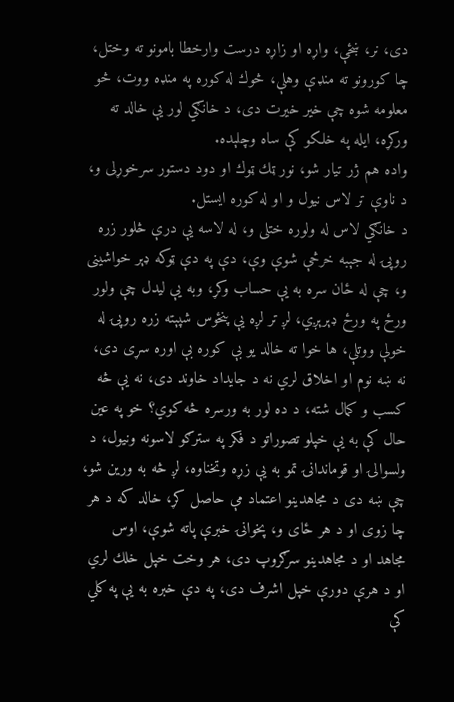دى، نر، ښځې، واړه او زاړه درست وارخطا بامونو ته وختل، چا كورونو ته منډې وهلې، څوك له كوره په منډه ووت، څو معلومه شوه چې خير خيرت دى، د خانګي لور يې خالد ته وركړه، ايله په خلكو كې ساه وچلېده.
واده هم ژر تيار شو، نور ټك ټوك او دود دستور سرخوړلى و، د ناوې تر لاس نيول و او له كوره ايستل.
د خانګي لاس له ولوره ختلى و، له لاسه يې درې څلور زره روپۍ له جېبه خرڅې شوې وې، دې په دې ټوكه ډېر خواشينى و، چې له ځان سره به يې حساب وكړ، وبه يې ليدل چې ولور ورځ په ورځ ډېرېږي، لږ تر لږه يې پنځوس شپېته زره روپۍ له خولې ووتلې، ها خوا ته خالد يو بې كوره بې اوره سړى دى، نه ښه نوم او اخلاق لري نه د جايداد خاوند دى، نه يې څه كسب و كمال شته، د ده لور به ورسره څه كوي؟ خو په عين حال كې به يې خپلو تصوراتو د فكر په سترګو لاسونه ونيول، د ولسوالۍ او قوماندانۍ تمو به يې زړه وتخناوه، لږ څه به ورين شو، چې ښه دى د مجاهدينو اعتماد مې حاصل كړ، خالد كه د هر چا زوى او د هر ځاى و، پخوانۍ خبرې پاته شوې، اوس مجاهد او د مجاهدينو سرګروپ دى، هر وخت خپل خلك لري او د هرې دورې خپل اشرف دى، په دې خبره به يې په كلي كې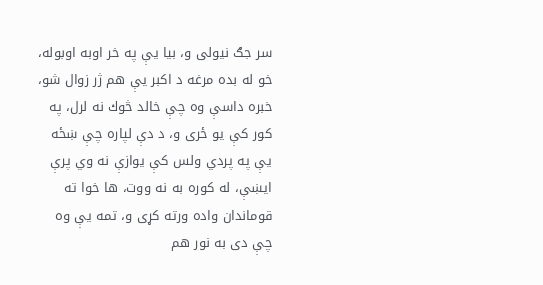سر جګ نيولى و، بيا يې په خر اوبه اوبوله، خو له بده مرغه د اكبر يې هم ژر زوال شو، خبره داسې وه چې خالد څوك نه لرل، په كور كې يو ځرى و، د دې لپاره چې ښځه يې په پردي ولس كې يوازې نه وي پرې ايښې، له كوره به نه ووت، ها خوا ته قوماندان واده ورته كړى و، تمه يې وه چې دى به نور هم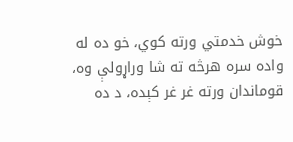خوش خدمتي ورته كوي، خو ده له واده سره هرڅه ته شا وراړولې وه، قوماندان ورته غر غر كېده، د ده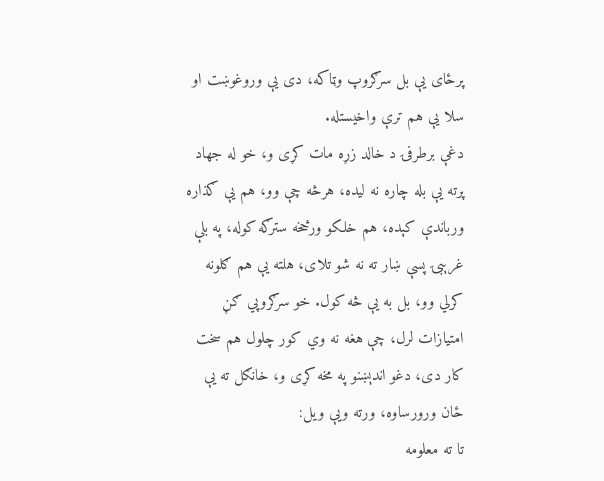پرځاى يې بل سرګروپ وټاكه، دى يې وروغوښت او سلا يې هم ترې واخيستله.
دغې برطرفۍ د خالد زړه مات كړى و، خو له جهاد پرته يې بله چاره نه ليده، هرڅه چې وو، هم يې ګذاره ورباندې كېده، هم خلكو ورڅخه سترګه كوله، په بلې غرېبۍ پسې ښار ته نه شو تلاى، هلته يې هم ګلونه كرلي وو، بل به يې څه كول. خو سرګروپي ګڼ امتيازات لرل، چې هغه نه وي كور چلول هم سخت كار دى، دغو اندېښنو په مخه كړى و، خانګل ته يې ځان ورورساوه، ورته ويې ويل:
تا ته معلومه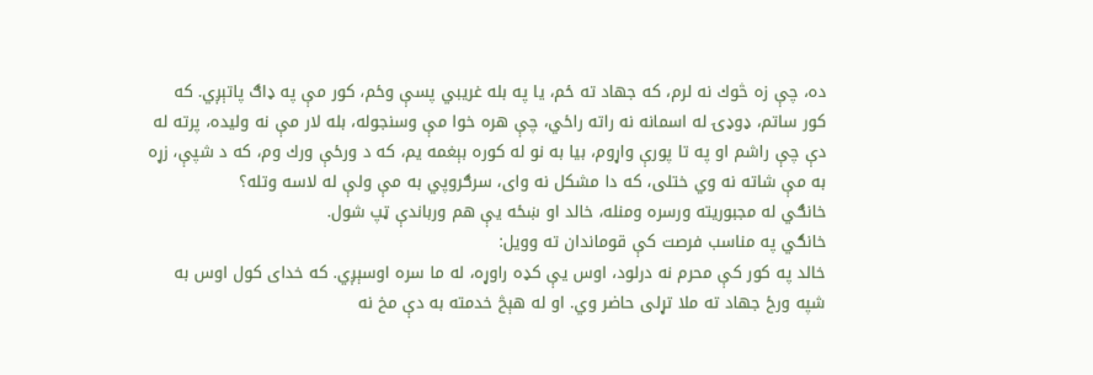ده، چې زه څوك نه لرم، كه جهاد ته ځم، يا په بله غريبي پسې وځم، كور مې په ډاګ پاتېږي. كه كور ساتم، ډوډۍ له اسمانه نه راته راځي، چې هره خوا مې وسنجوله، بله لار مې نه وليده، پرته له دې چې راشم او په تا پورې واړوم، بيا به نو له كوره بېغمه يم، كه د ورځې ورك وم، كه د شپې، زړه به مې شاته نه وي ختلى، كه دا مشكل نه واى، سرګروپي به مې ولې له لاسه وتله؟
خانګي له مجبوريته ورسره ومنله، خالد او ښځه يې هم ورباندې ټپ شول.
خانګي په مناسب فرصت كې قوماندان ته وويل:
خالد په كور كې محرم نه درلود، اوس يې كډه راوړه، له ما سره اوسېږي. كه خداى كول اوس به شپه ورځ جهاد ته ملا تړلى حاضر وي. او له هېڅ خدمته به دې مخ نه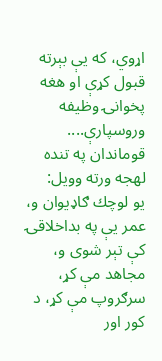اړوي، كه يې بېرته قبول كړې او هغه پخوانۍ وظيفه وروسپارې....
قوماندان په تنده لهجه ورته وويل:
يو لوچك ګاډيوان و، عمر يې په بداخلاقۍ كې تېر شوى و، مجاهد مې كړ، سرګروپ مې كړ، د كور اور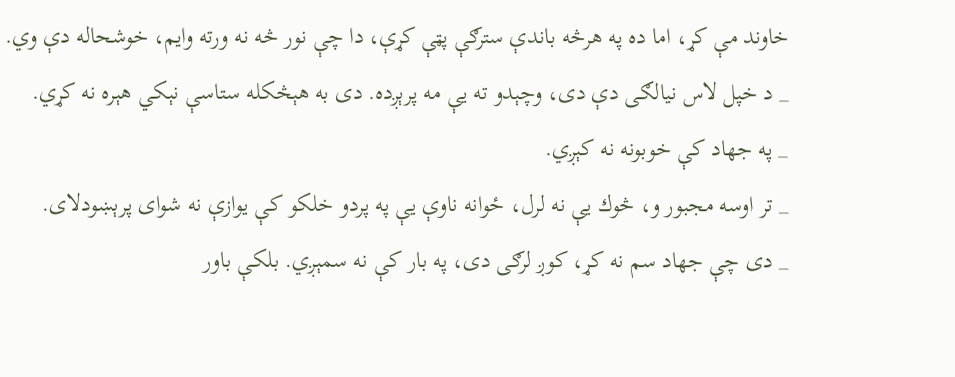خاوند مې كړ، اما ده په هرڅه باندې سترګې پټې كړې، دا چې نور څه نه ورته وايم، خوشحاله دې وي.
_ د خپل لاس نيالګى دې دى، وچېدو ته يې مه پرېږده. دى به هېڅكله ستاسې نېكي هېره نه كړي.
_ په جهاد كې خوبونه نه كېږي.
_ تر اوسه مجبور و، څوك يې نه لرل، ځوانه ناوې يې په پردو خلكو كې يوازې نه شواى پرېښودلاى.
_ دى چې جهاد سم نه كړ، كوږ لرګى دى، په بار كې نه سمېږي. بلكې باور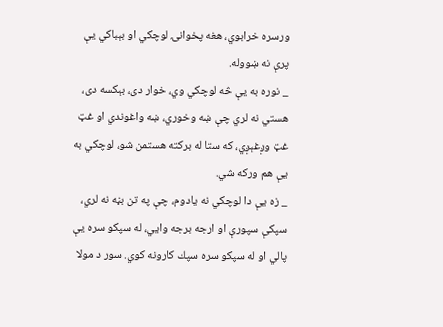ورسره خرابوي، هغه پخوانۍ لوچكي او بېباكي يې پرې نه ښووله.
_ نوره به يې څه لوچكي وي، خوار دى، بېكسه دى، هستي نه لري چې ښه وخوري، ښه واغوندي او غټ غټ وږغېږي، كه ستا له بركته هستمن شو، لوچكي به يې هم وركه شي.
_ زه يې دا لوچكي نه يادوم، چې په تن بڼه نه لري، سپكې سپورې او ارجه برجه وايي، له سپكو سره يې پالي او له سپكو سره سپك كارونه كوي. سور د مولا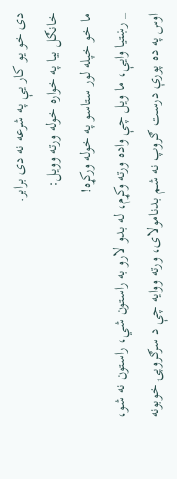دى خو يو كار يې په شرعه نه دى برابر.
خانګل بيا په خواره خوله ورته وويل:
ما خو خپله لور ستاسو په خوله وركړه!
_ رښتيا وايې، ما ويل چې واده ورته وكړم، له بدو لارو به راستون شي، راستون نه شو، اوس په ده پورې درست ګروپ نه شم بدنامولاى، ورته ووايه چې د سرګروپۍ خوبونه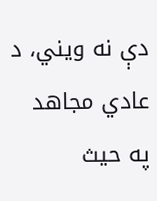دې نه ويني، د عادي مجاهد په حيث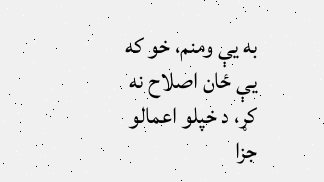به يې ومنم، خو كه يې ځان اصلاح نه كړ، د خپلو اعمالو جزا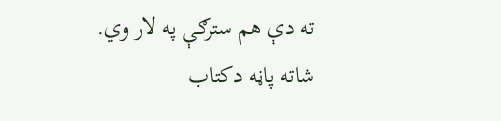ته دې هم سترګې په لار وي.
شاته پاڼه دکتاب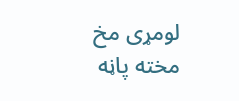لومړی مخ مخته پاڼه